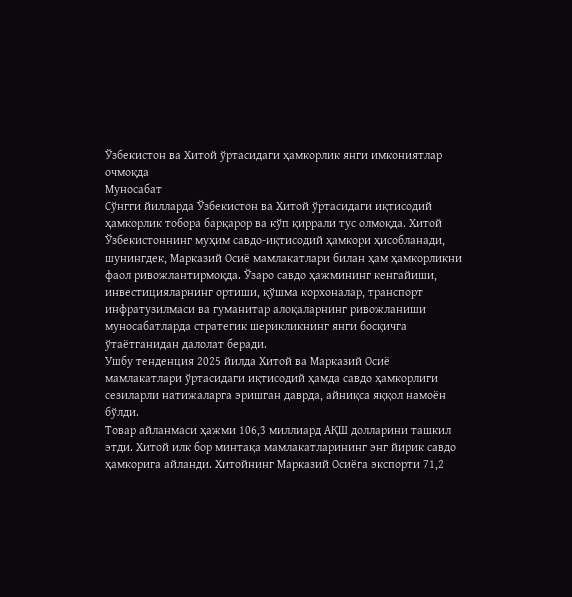Ўзбекистон ва Хитой ўртасидаги ҳамкорлик янги имкониятлар очмоқда
Муносабат
Сўнгги йилларда Ўзбекистон ва Хитой ўртасидаги иқтисодий ҳамкорлик тобора барқарор ва кўп қиррали тус олмоқда. Хитой Ўзбекистоннинг муҳим савдо-иқтисодий ҳамкори ҳисобланади, шунингдек, Марказий Осиё мамлакатлари билан ҳам ҳамкорликни фаол ривожлантирмоқда. Ўзаро савдо ҳажмининг кенгайиши, инвестицияларнинг ортиши, қўшма корхоналар, транспорт инфратузилмаси ва гуманитар алоқаларнинг ривожланиши муносабатларда стратегик шерикликнинг янги босқичга ўтаётганидан далолат беради.
Ушбу тенденция 2025 йилда Хитой ва Марказий Осиё мамлакатлари ўртасидаги иқтисодий ҳамда савдо ҳамкорлиги сезиларли натижаларга эришган даврда, айниқса яққол намоён бўлди.
Товар айланмаси ҳажми 106,3 миллиард АҚШ долларини ташкил этди. Хитой илк бор минтақа мамлакатларининг энг йирик савдо ҳамкорига айланди. Хитойнинг Марказий Осиёга экспорти 71,2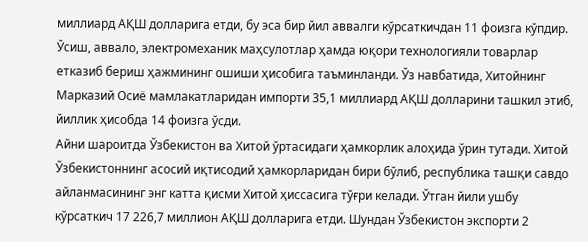миллиард АҚШ долларига етди, бу эса бир йил аввалги кўрсаткичдан 11 фоизга кўпдир. Ўсиш, аввало, электромеханик маҳсулотлар ҳамда юқори технологияли товарлар етказиб бериш ҳажмининг ошиши ҳисобига таъминланди. Ўз навбатида, Хитойнинг Марказий Осиё мамлакатларидан импорти 35,1 миллиард АҚШ долларини ташкил этиб, йиллик ҳисобда 14 фоизга ўсди.
Айни шароитда Ўзбекистон ва Хитой ўртасидаги ҳамкорлик алоҳида ўрин тутади. Хитой Ўзбекистоннинг асосий иқтисодий ҳамкорларидан бири бўлиб, республика ташқи савдо айланмасининг энг катта қисми Хитой ҳиссасига тўғри келади. Ўтган йили ушбу кўрсаткич 17 226,7 миллион АҚШ долларига етди. Шундан Ўзбекистон экспорти 2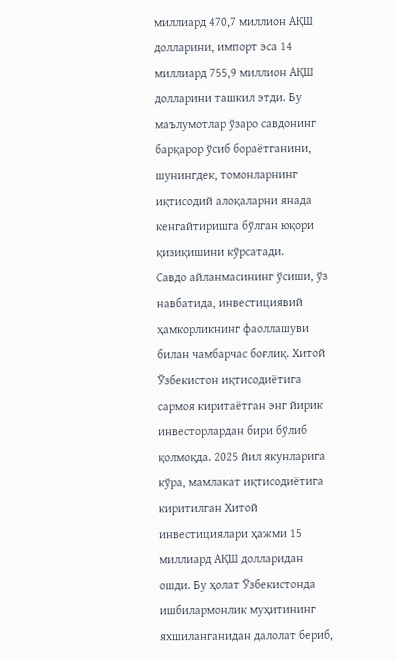миллиард 470,7 миллион АҚШ долларини, импорт эса 14 миллиард 755,9 миллион АҚШ долларини ташкил этди. Бу маълумотлар ўзаро савдонинг барқарор ўсиб бораётганини, шунингдек, томонларнинг иқтисодий алоқаларни янада кенгайтиришга бўлган юқори қизиқишини кўрсатади.
Савдо айланмасининг ўсиши, ўз навбатида, инвестициявий ҳамкорликнинг фаоллашуви билан чамбарчас боғлиқ. Хитой Ўзбекистон иқтисодиётига сармоя киритаётган энг йирик инвесторлардан бири бўлиб қолмоқда. 2025 йил якунларига кўра, мамлакат иқтисодиётига киритилган Хитой инвестициялари ҳажми 15 миллиард АҚШ долларидан ошди. Бу ҳолат Ўзбекистонда ишбилармонлик муҳитининг яхшиланганидан далолат бериб,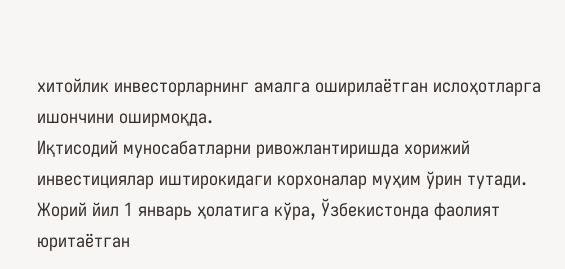хитойлик инвесторларнинг амалга оширилаётган ислоҳотларга ишончини оширмоқда.
Иқтисодий муносабатларни ривожлантиришда хорижий инвестициялар иштирокидаги корхоналар муҳим ўрин тутади. Жорий йил 1 январь ҳолатига кўра, Ўзбекистонда фаолият юритаётган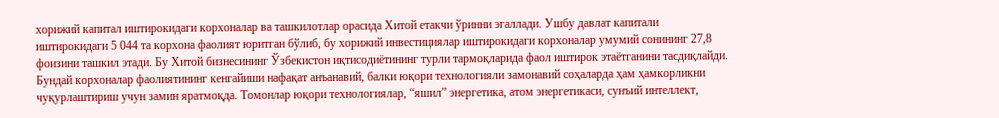хорижий капитал иштирокидаги корхоналар ва ташкилотлар орасида Хитой етакчи ўринни эгаллади. Ушбу давлат капитали иштирокидаги 5 044 та корхона фаолият юритган бўлиб, бу хорижий инвестициялар иштирокидаги корхоналар умумий сонининг 27,8 фоизини ташкил этади. Бу Хитой бизнесининг Ўзбекистон иқтисодиётининг турли тармоқларида фаол иштирок этаётганини тасдиқлайди.
Бундай корхоналар фаолиятининг кенгайиши нафақат анъанавий, балки юқори технологияли замонавий соҳаларда ҳам ҳамкорликни чуқурлаштириш учун замин яратмоқда. Томонлар юқори технологиялар, “яшил” энергетика, атом энергетикаси, сунъий интеллект,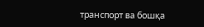транспорт ва бошқа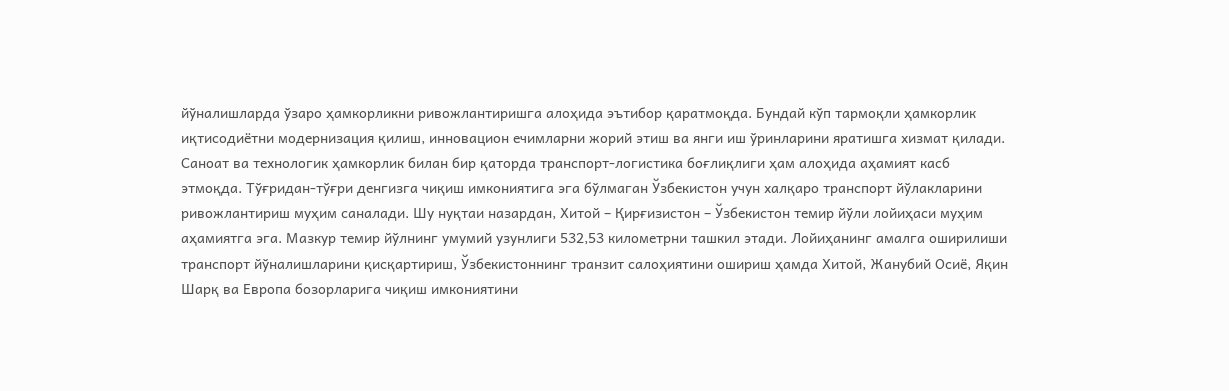йўналишларда ўзаро ҳамкорликни ривожлантиришга алоҳида эътибор қаратмоқда. Бундай кўп тармоқли ҳамкорлик иқтисодиётни модернизация қилиш, инновацион ечимларни жорий этиш ва янги иш ўринларини яратишга хизмат қилади.
Саноат ва технологик ҳамкорлик билан бир қаторда транспорт-логистика боғлиқлиги ҳам алоҳида аҳамият касб этмоқда. Тўғридан-тўғри денгизга чиқиш имкониятига эга бўлмаган Ўзбекистон учун халқаро транспорт йўлакларини ривожлантириш муҳим саналади. Шу нуқтаи назардан, Хитой – Қирғизистон – Ўзбекистон темир йўли лойиҳаси муҳим аҳамиятга эга. Мазкур темир йўлнинг умумий узунлиги 532,53 километрни ташкил этади. Лойиҳанинг амалга оширилиши транспорт йўналишларини қисқартириш, Ўзбекистоннинг транзит салоҳиятини ошириш ҳамда Хитой, Жанубий Осиё, Яқин Шарқ ва Европа бозорларига чиқиш имкониятини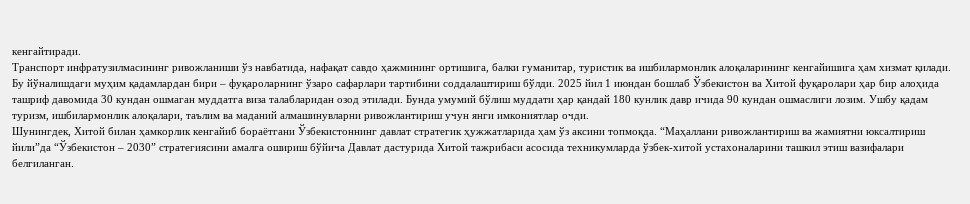кенгайтиради.
Транспорт инфратузилмасининг ривожланиши ўз навбатида, нафақат савдо ҳажмининг ортишига, балки гуманитар, туристик ва ишбилармонлик алоқаларининг кенгайишига ҳам хизмат қилади. Бу йўналишдаги муҳим қадамлардан бири – фуқароларнинг ўзаро сафарлари тартибини соддалаштириш бўлди. 2025 йил 1 июндан бошлаб Ўзбекистон ва Хитой фуқаролари ҳар бир алоҳида ташриф давомида 30 кундан ошмаган муддатга виза талабларидан озод этилади. Бунда умумий бўлиш муддати ҳар қандай 180 кунлик давр ичида 90 кундан ошмаслиги лозим. Ушбу қадам туризм, ишбилармонлик алоқалари, таълим ва маданий алмашинувларни ривожлантириш учун янги имкониятлар очди.
Шунингдек, Хитой билан ҳамкорлик кенгайиб бораётгани Ўзбекистоннинг давлат стратегик ҳужжатларида ҳам ўз аксини топмоқда. “Маҳаллани ривожлантириш ва жамиятни юксалтириш йили”да “Ўзбекистон – 2030” стратегиясини амалга ошириш бўйича Давлат дастурида Хитой тажрибаси асосида техникумларда ўзбек-хитой устахоналарини ташкил этиш вазифалари белгиланган.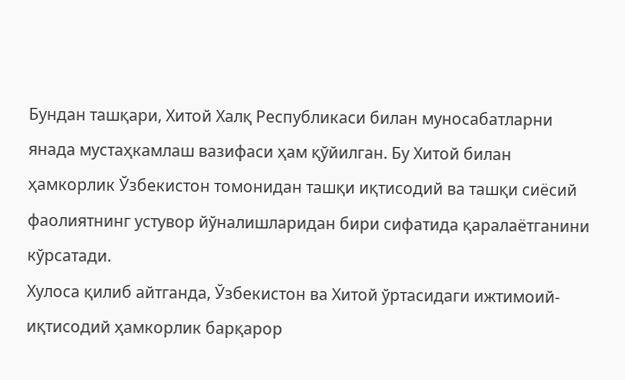Бундан ташқари, Хитой Халқ Республикаси билан муносабатларни янада мустаҳкамлаш вазифаси ҳам қўйилган. Бу Хитой билан ҳамкорлик Ўзбекистон томонидан ташқи иқтисодий ва ташқи сиёсий фаолиятнинг устувор йўналишларидан бири сифатида қаралаётганини кўрсатади.
Хулоса қилиб айтганда, Ўзбекистон ва Хитой ўртасидаги ижтимоий-иқтисодий ҳамкорлик барқарор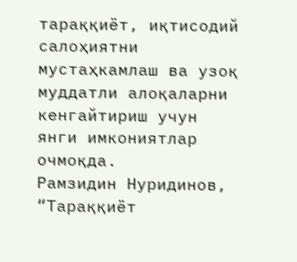тараққиёт, иқтисодий салоҳиятни мустаҳкамлаш ва узоқ муддатли алоқаларни кенгайтириш учун янги имкониятлар очмоқда.
Рамзидин Нуридинов, “Тараққиёт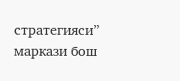стратегияси” маркази бош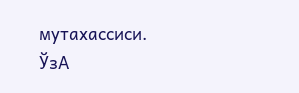мутахассиси. ЎзА